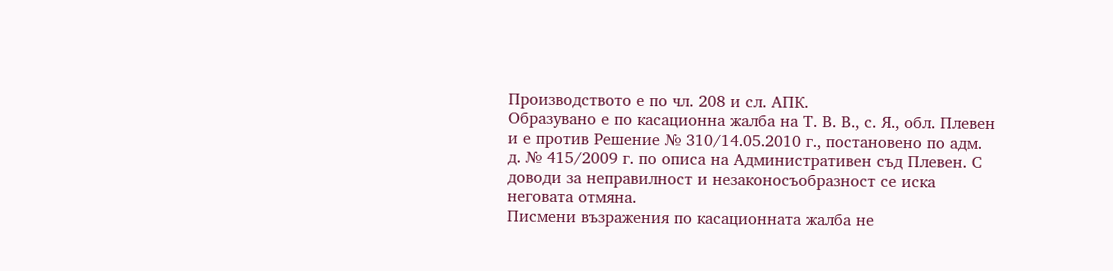Производството е по чл. 208 и сл. АПК.
Образувано е по касационна жалба на Т. В. В., с. Я., обл. Плевен и е против Решение № 310/14.05.2010 г., постановено по адм. д. № 415/2009 г. по описа на Административен съд Плевен. С доводи за неправилност и незаконосъобразност се иска неговата отмяна.
Писмени възражения по касационната жалба не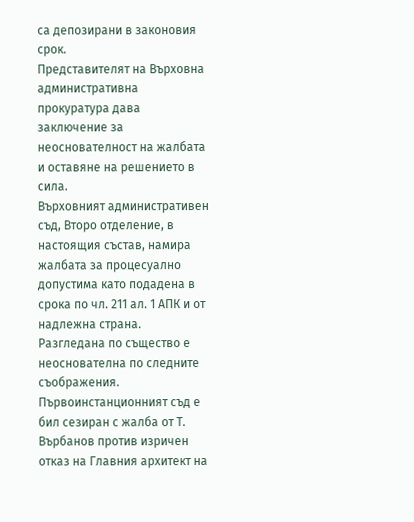са депозирани в законовия срок.
Представителят на Върховна административна прокуратура дава заключение за неоснователност на жалбата и оставяне на решението в сила.
Върховният административен съд, Второ отделение, в настоящия състав, намира жалбата за процесуално допустима като подадена в срока по чл. 211 ал. 1 АПК и от надлежна страна. Разгледана по същество е неоснователна по следните съображения.
Първоинстанционният съд е бил сезиран с жалба от Т. Върбанов против изричен отказ на Главния архитект на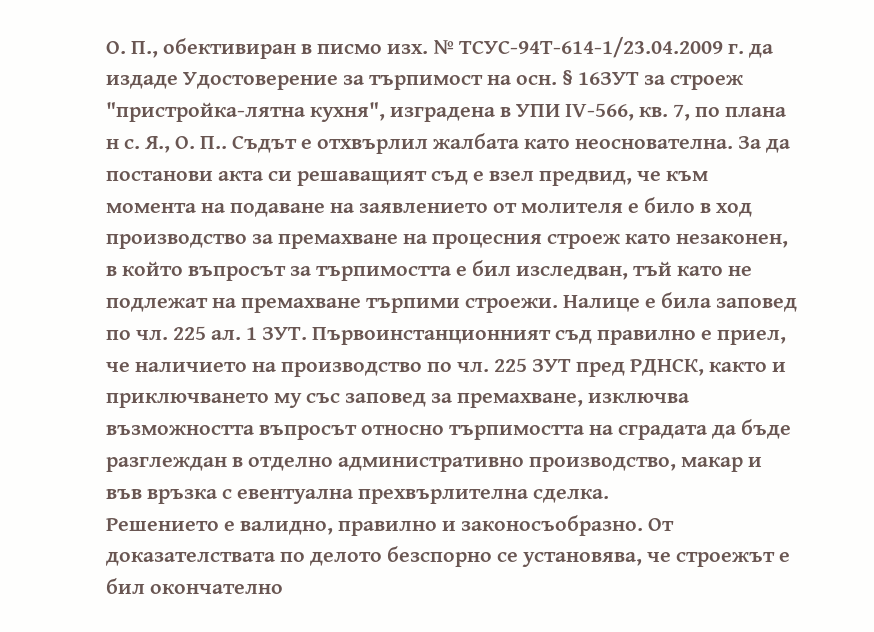О. П., обективиран в писмо изх. № ТСУС-94Т-614-1/23.04.2009 г. да издаде Удостоверение за търпимост на осн. § 16ЗУТ за строеж "пристройка-лятна кухня", изградена в УПИ ІV-566, кв. 7, по плана н с. Я., О. П.. Съдът е отхвърлил жалбата като неоснователна. За да постанови акта си решаващият съд е взел предвид, че към момента на подаване на заявлението от молителя е било в ход производство за премахване на процесния строеж като незаконен, в който въпросът за търпимостта е бил изследван, тъй като не подлежат на премахване търпими строежи. Налице е била заповед по чл. 225 ал. 1 ЗУТ. Първоинстанционният съд правилно е приел, че наличието на производство по чл. 225 ЗУТ пред РДНСК, както и приключването му със заповед за премахване, изключва възможността въпросът относно търпимостта на сградата да бъде разглеждан в отделно административно производство, макар и във връзка с евентуална прехвърлителна сделка.
Решението е валидно, правилно и законосъобразно. От доказателствата по делото безспорно се установява, че строежът е бил окончателно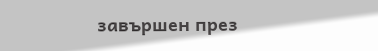завършен през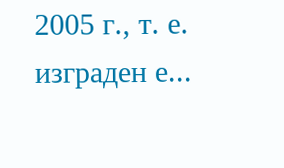2005 г., т. е. изграден е...